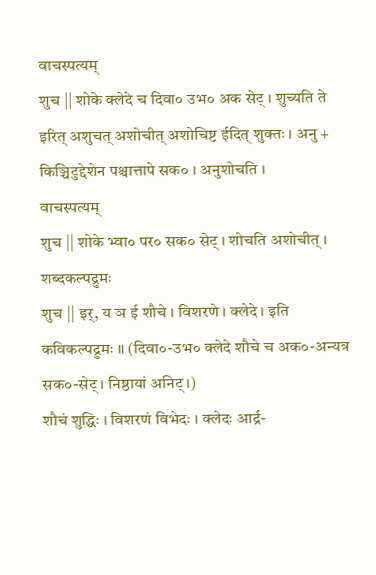वाचस्पत्यम्
शुच || शोके क्लेदे च दिवा० उभ० अक सेट् । शुच्यति ते इरित् अशुचत् अशोचीत् अशोचिष्ट ईदित् शुक्तः । अनु + किञ्चिटुद्देशेन पश्चात्तापे सक० । अनुशोचति ।
वाचस्पत्यम्
शुच || शोके भ्वा० पर० सक० सेट् । शोचति अशोचीत् ।
शब्दकल्पद्रुमः
शुच || इर्, य ञ ई शौचे । विशरणे । क्लेदे । इति कविकल्पद्रुमः ॥ (दिवा०-उभ० क्लेदे शौचे च अक०-अन्यत्र सक०-सेट् । निष्ठायां अनिट् ।)
शौचं शुद्धिः । विशरणं विभेदः । क्लेदः आर्द्र-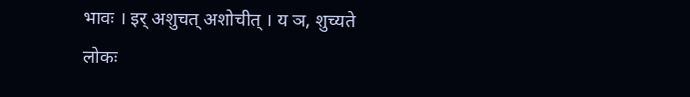भावः । इर् अशुचत् अशोचीत् । य ञ, शुच्यते लोकः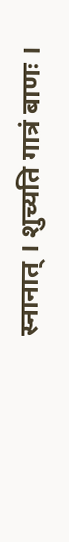स्नानात् । शुच्यति गात्रं बाणः ।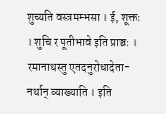शुच्यति वस्त्रमम्भसा । ई, शूक्तः । शुचि र पूतीभावे इति प्राञ्चः । रमानाथस्तु एतदनुरोधादेता- नर्थान् व्याख्याति । इति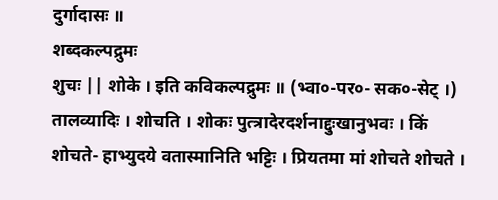दुर्गादासः ॥
शब्दकल्पद्रुमः
शुचः || शोके । इति कविकल्पद्रुमः ॥ (भ्वा०-पर०- सक०-सेट् ।)
तालव्यादिः । शोचति । शोकः पुत्त्रादेरदर्शनाद्दुःखानुभवः । किं शोचते- हाभ्युदये वतास्मानिति भट्टिः । प्रियतमा मां शोचते शोचते ।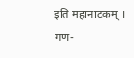इति महानाटकम् । गण-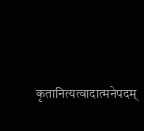कृतानित्यत्वादात्मनेपदम्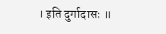। इति दुर्गादासः ॥